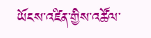ཡོངས་འཛིན་གྱིས་འཚོལ་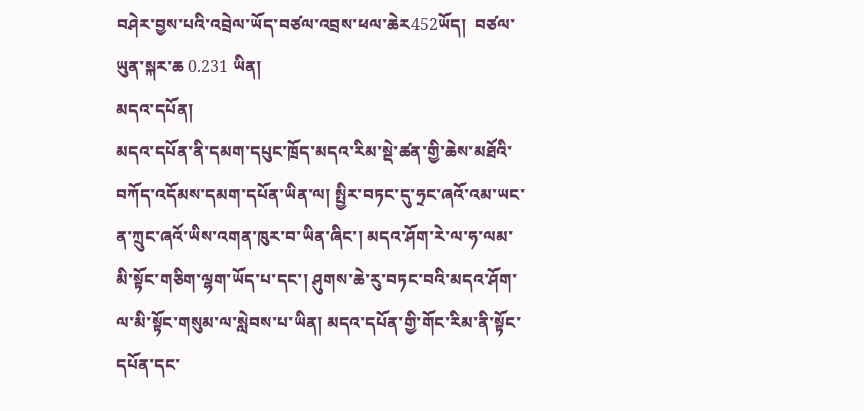བཤེར་བྱས་པའི་འབྲེལ་ཡོད་བཙལ་འབྲས་ཕལ་ཆེར452ཡོད།  བཙལ་ཡུན་སྐར་ཆ 0.231 ཡིན།
མདའ་དཔོན།
མདའ་དཔོན་ནི་དམག་དཔུང་ཁྲོད་མདའ་རིམ་སྡེ་ཚན་གྱི་ཆེས་མཐོའི་བཀོད་འདོམས་དམག་དཔོན་ཡིན་ལ། སྤྱིར་བཏང་དུ་ཧྲང་ཞའོ་འམ་ཡང་ན་ཀྲུང་ཞའོ་ཡིས་འགན་ཁུར་བ་ཡིན་ཞིང་། མདའ་ཤོག་རེ་ལ་ཧ་ལམ་མི་སྟོང་གཅིག་ལྷག་ཡོད་པ་དང་། ཤུགས་ཆེ་རུ་བཏང་བའི་མདའ་ཤོག་ལ་མི་སྟོང་གསུམ་ལ་སླེབས་པ་ཡིན། མདའ་དཔོན་གྱི་གོང་རིམ་ནི་སྟོང་དཔོན་དང་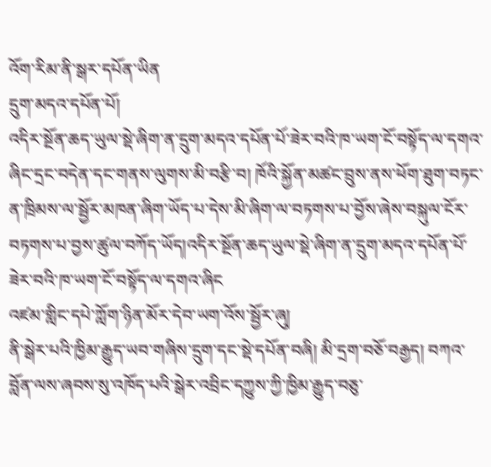འོག་རིམ་ནི་སྒར་དཔོན་ཡིན
དྲུག་མདའ་དཔོན་པོ།
འདིར་སྔོན་ཆད་ཡུལ་སྡེ་ཞིག་ན་དྲུག་མདའ་དཔོན་པོ་ཟེར་བའི་ཁ་ཡག་ངོ་བསྟོད་ལ་དགའ་ཞིང་དྲང་བདེན་དང་གནས་ལུགས་མི་བརྩི་བ། ཁོའི་སྐྱོན་མཚང་བྲུས་ནས་ཕོག་ཐུག་བཏང་ན་ཁྲིམས་ལ་སྦྱོར་མཁན་ཞིག་ཡོད་པ་དེས་མི་ཞིག་ལ་བཏགས་པ་བྱོས་ཞེས་བསྐུལ་ངོར་བཏགས་པ་བྱས་ཚུལ་བཀོད་ཡོད།འདིར་སྔོན་ཆད་ཡུལ་སྡེ་ཞིག་ན་དྲུག་མདའ་དཔོན་པོ་ཟེར་བའི་ཁ་ཡག་ངོ་བསྟོད་ལ་དགའ་ཞིང
འཛམ་གླིང་དཔེ་ཀློག་ཉིན་མོར་དེབ་ཡག་འོས་སྦྱོར་ཞུ།
ནི་སྒེར་པའི་ཁྱིམ་རྒྱུད་ཡབ་གཞིས་དྲུག་དང་སྡེ་དཔོན་བཞི། མི་དྲག་བཅོ་བརྒྱད། བཀའ་བློན་ལས་ཞབས་སུ་འཁོད་པའི་སྒེར་འབྲིང་དཀྱུས་ཀྱི་ཁྱིམ་རྒྱུད་བཅུ་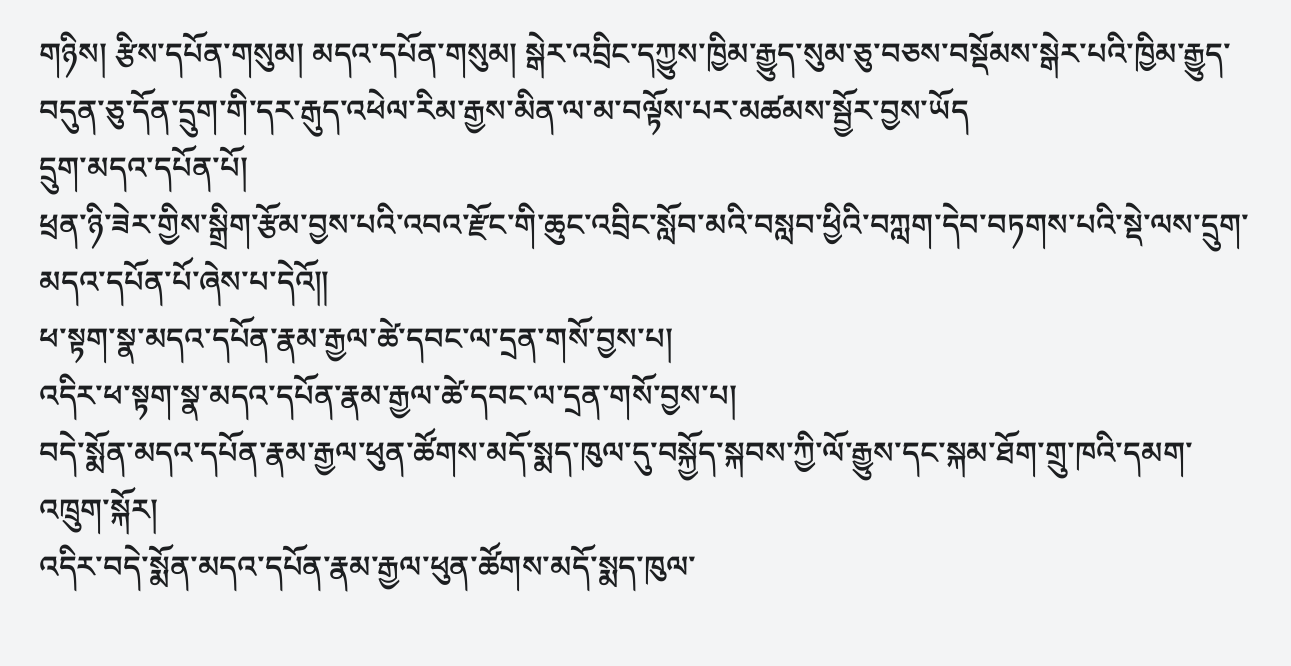གཉིས། རྩིས་དཔོན་གསུམ། མདའ་དཔོན་གསུམ། སྒེར་འབྲིང་དཀྱུས་ཁྱིམ་རྒྱུད་སུམ་ཅུ་བཅས་བསྡོམས་སྒེར་པའི་ཁྱིམ་རྒྱུད་བདུན་ཅུ་དོན་དྲུག་གི་དར་རྒུད་འཕེལ་རིམ་རྒྱས་མིན་ལ་མ་བལྟོས་པར་མཚམས་སྦྱོར་བྱས་ཡོད
དྲུག་མདའ་དཔོན་པོ།
ཕྲན་ཉི་ཟེར་གྱིས་སྒྲིག་རྩོམ་བྱས་པའི་འབའ་རྫོང་གི་ཆུང་འབྲིང་སློབ་མའི་བསླབ་ཕྱིའི་བཀླག་དེབ་བཏགས་པའི་སྡེ་ལས་དྲུག་མདའ་དཔོན་པོ་ཞེས་པ་དེའོ༎
ཕ་སྟག་སྣ་མདའ་དཔོན་རྣམ་རྒྱལ་ཚེ་དབང་ལ་དྲན་གསོ་བྱས་པ།
འདིར་ཕ་སྟག་སྣ་མདའ་དཔོན་རྣམ་རྒྱལ་ཚེ་དབང་ལ་དྲན་གསོ་བྱས་པ།
བདེ་སྨོན་མདའ་དཔོན་རྣམ་རྒྱལ་ཕུན་ཚོགས་མདོ་སྨད་ཁུལ་དུ་བསྐྱོད་སྐབས་ཀྱི་ལོ་རྒྱུས་དང་སྐམ་ཐོག་གྲུ་ཁའི་དམག་འཁྲུག་སྐོར།
འདིར་བདེ་སྨོན་མདའ་དཔོན་རྣམ་རྒྱལ་ཕུན་ཚོགས་མདོ་སྨད་ཁུལ་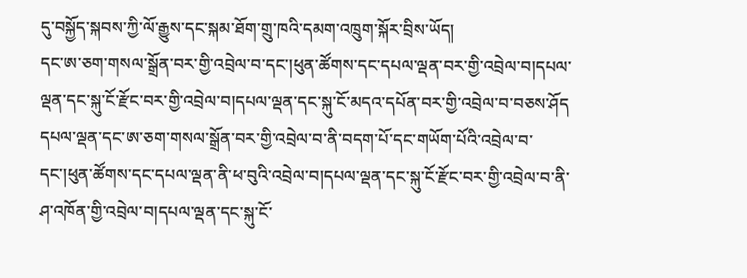དུ་བསྐྱོད་སྐབས་ཀྱི་ལོ་རྒྱུས་དང་སྐམ་ཐོག་གྲུ་ཁའི་དམག་འཁྲུག་སྐོར་བྲིས་ཡོད།
དང་ཨ་ཅག་གསལ་སྒྲོན་བར་གྱི་འབྲེལ་བ་དང་།ཕུན་ཚོགས་དང་དཔལ་ལྡན་བར་གྱི་འབྲེལ་བ།དཔལ་ལྡན་དང་སྐུ་ངོ་རྫོང་བར་གྱི་འབྲེལ་བ།དཔལ་ལྡན་དང་སྐུ་ངོ་མདའ་དཔོན་བར་གྱི་འབྲེལ་བ་བཅས་ཤོད
དཔལ་ལྡན་དང་ཨ་ཅག་གསལ་སྒྲོན་བར་གྱི་འབྲེལ་བ་ནི་བདག་པོ་དང་གཡོག་པོའི་འབྲེལ་བ་དང་།ཕུན་ཚོགས་དང་དཔལ་ལྡན་ནི་ཕ་བུའི་འབྲེལ་བ།དཔལ་ལྡན་དང་སྐུ་ངོ་རྫོང་བར་གྱི་འབྲེལ་བ་ནི་ཤ་འཁོན་གྱི་འབྲེལ་བ།དཔལ་ལྡན་དང་སྐུ་ངོ་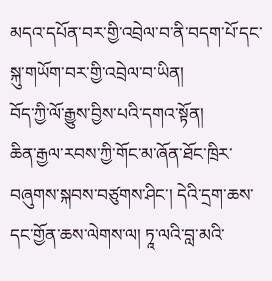མདའ་དཔོན་བར་གྱི་འབྲེལ་བ་ནི་བདག་པོ་དང་སྐུ་གཡོག་བར་གྱི་འབྲེལ་བ་ཡིན།
བོད་ཀྱི་ལོ་རྒྱུས་བྱིས་པའི་དགའ་སྟོན།
ཆིན་རྒྱལ་རབས་ཀྱི་གོང་མ་ཞོན་ཐོང་ཁྲིར་བཞུགས་སྐབས་བཙུགས་ཤིང་། དེའི་དྲག་ཆས་དང་གྱོན་ཆས་ལེགས་ལ། ཏཱ་ལའི་བླ་མའི་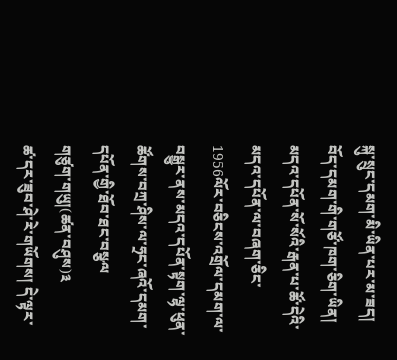སྐུ་སྲུང་དམག་མི་ཡིན་པར་མ་ཟད། བོད་དམག་གི་གཙོ་ཁག་ཅིག་ཡིན། མདའ་དཔོན་སོ་སོའི་རྒན་པ་ཚོ་དེའི་མདའ་དཔོན་ལ་བཞག་ཅིང་1956ལོར་བཅིངས་འགྲོལ་དམག་ལ་བསྒྱུར་ནས་མདའ་དཔོན་སྟག་ལྷ་ཕུན་ཚོགས་བཀྲ་ཤིས་ལ་ཧྲང་ཞའོ་དམག་དཔོན་གྱི་ཐོབ་ཐང་བསྩལ
གཙུག་གཡུ།(ཚན་བཤུས)༣
ཚ་དར་ཟུབ་ཤེ་རེ་གཡོགས། དེ་ལྟར་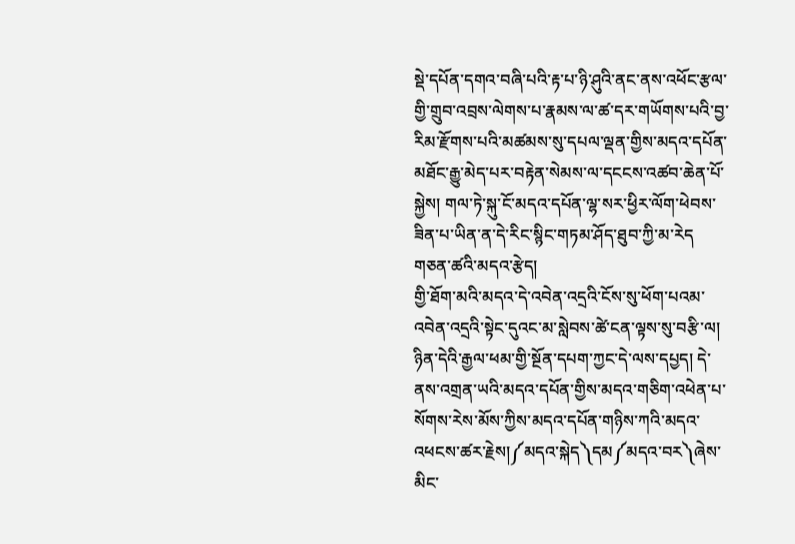སྡེ་དཔོན་དགའ་བཞི་པའི་རྟ་པ་ཉི་ཤུའི་ནང་ནས་འཕོང་རྩལ་གྱི་གྲུབ་འབྲས་ལེགས་པ་རྣམས་ལ་ཚ་དར་གཡོགས་པའི་བྱ་རིམ་རྫོགས་པའི་མཚམས་སུ་དཔལ་ལྡན་གྱིས་མདའ་དཔོན་མཐོང་རྒྱུ་མེད་པར་བརྟེན་སེམས་ལ་དངངས་འཚབ་ཆེན་པོ་སྐྱེས། གལ་ཏེ་སྐུ་ངོ་མདའ་དཔོན་ལྷ་སར་ཕྱིར་ལོག་ཕེབས་ཟིན་པ་ཡིན་ན་དེ་རིང་སྙིང་གཏམ་ཤོད་ཐུབ་ཀྱི་མ་རེད
གཅན་ཚའི་མདའ་རྩེད།
གྱི་ཐོག་མའི་མདའ་དེ་འབེན་འདྲའི་ངོས་སུ་ཕོག་པའམ་འབེན་འདྲའི་སྟེང་དུའང་མ་སླེབས་ཚེ་ངན་ལྟས་སུ་བརྩི་ལ། ཉིན་དེའི་རྒྱལ་ཕམ་གྱི་སྔོན་དཔག་ཀྱང་དེ་ལས་དཔྱད། དེ་ནས་འགྲན་ཡའི་མདའ་དཔོན་གྱིས་མདའ་གཅིག་འཕེན་པ་སོགས་རེས་མོས་ཀྱིས་མདའ་དཔོན་གཉིས་ཀའི་མདའ་འཕངས་ཚར་རྗེས།༼མདའ་སྐེད༽དམ༼མདའ་བར༽ཞེས་མིང་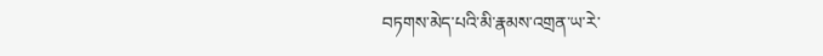བཏགས་མེད་པའི་མི་རྣམས་འགྲན་ཡ་རེ་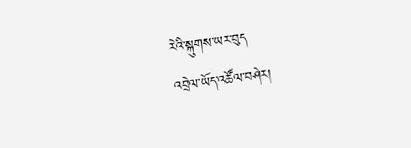རེའི་སྐུགས་ཡར་བུད
འབྲེལ་ཡོད་འཚོལ་བཤེར།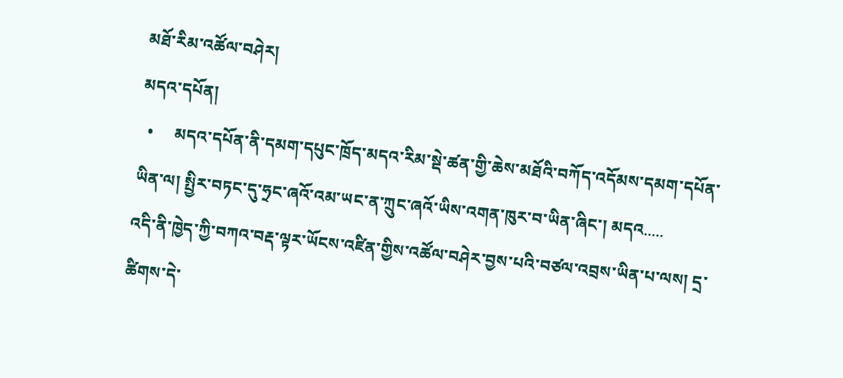མཐོ་རིམ་འཚོལ་བཤེར།
མདའ་དཔོན།
  •     མདའ་དཔོན་ནི་དམག་དཔུང་ཁྲོད་མདའ་རིམ་སྡེ་ཚན་གྱི་ཆེས་མཐོའི་བཀོད་འདོམས་དམག་དཔོན་ཡིན་ལ། སྤྱིར་བཏང་དུ་ཧྲང་ཞའོ་འམ་ཡང་ན་ཀྲུང་ཞའོ་ཡིས་འགན་ཁུར་བ་ཡིན་ཞིང་། མདའ.....
འདི་ནི་ཁྱེད་ཀྱི་བཀའ་བརྡ་ལྟར་ཡོངས་འཛིན་གྱིས་འཚོལ་བཤེར་བྱས་པའི་བཙལ་འབྲས་ཡིན་པ་ལས། དྲ་ཚིགས་དེ་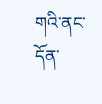གའི་ནང་དོན་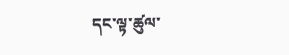དང་ལྟ་ཚུལ་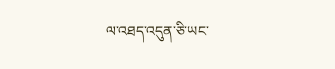ལ་འཐད་འདུན་ཅི་ཡང་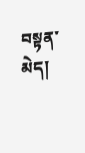བསྟན་མེད།